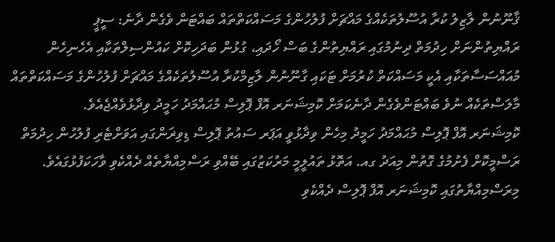ޤާނޫނުން ލާޒިލު ކުރާ އުސޫލުތަކެއްގެ މައްޗަށް ފުލުހުންގެ މަސައްކަތްތައް ބައްޓަން ވެގެން ދާނެ: ސީޕީ
ރައްޔިތުންނަށް ހިދުމަތް ދިނުމުގައި ރައްޔިތުންގެ ބަސް ހޯދައި، ގުޅުން ބަދަހިކޮށް ކައުންސިލްތަކާއި އެހެނިހެން މުއައްސަސާތަކާއި އެކީ މަސައްކަތް ކުރުމަށް ޓަކައި ގާނޫނުން ލާޒިމްކުރާ އުސޫލުތަކެއްގެ މައްޗަށް ފުލުހުންގެ މަސައްކަތްތައް މާލަސްތަކެއް ނުވެ ބައްޓަންވެގެން ދާނެކަމަށް ކޮމިޝަނަރ އޮފް ޕޮލިސް މުޙައްމަދު ހަމީދު ވިދާޅުވެއްޖެއެވެ.
ކޮމިޝަނަރ އޮފް ޕޮލިސް މުޙައްމަދު ހަމީދު މިހެން ވިދާޅުވީ އަޕަރ ސައުތު ޕޮލިސް ޑިވިޜަންގައި އަވަށްޓެރި ފުލުހުން ހިދުމަތް ރަސްމީކޮށް ފެށުމުގެ ގޮތުން މިއަދު ގއ. އަތޮޅު ތައުލީމީ މަރުކަޒުގައި ބޭއްވި ރަސްމިއްޔާތެއް ދެއްކެވި ވާހަކަފުޅުގައެވެ.
މިރަސްމިއްޔާތުގައި ކޮމިޝަނަރ އޮފް ޕޮލިސް ދެއްކެވި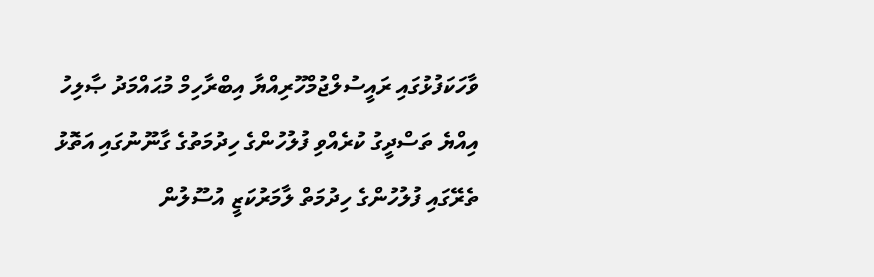ވާހަކަފުޅުގައި ރައީސުލްޖުމްހޫރިއްޔާ އިބްރާހިމް މުޙައްމަދު ޞާލިހު އިއްޔެ ތަސްދީގު ކުރެއްވި ފުލުހުންގެ ހިދުމަތުގެ ގާނޫނުގައި އަތޮޅު ތެރޭގައި ފުލުހުންގެ ހިދުމަތް ލާމަރުކަޒީ އުސޫލުން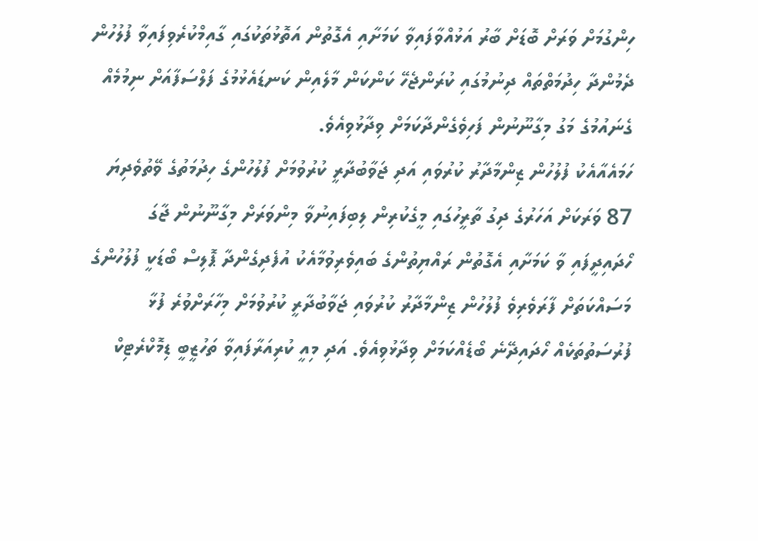ހިންގުމަށް ވަރަށް ބޮޑަށް ބާރު އަޅުއްވާފައިވާ ކަމަށާއި އެގޮތުން އަތޮޅުތަކުގައި ގާއިމްކުރެވިފައިވާ ފުލުހުން ދެމުންދާ ހިދުމަތްތައް ދިނުމުގައި ކުރަންޖެހޭ ކަންކަން މާލެއިން ކަނޑައެޅުމުގެ ފަލްސަފާއަށް ނިމުމެއް ގެނައުމުގެ މަގު މިގާނޫނުން ފަހިވެގެންދާކަމަށް ވިދާޅުވިއެވެ.
ހަމައެއާއެކު ފުލުހުން ޒިންމާދާރު ކުރުވައި އަދި ޖަވާބުދާރީ ކުރުވުމަށް ފުލުހުންގެ ހިދުމަތުގެ ވޭތުވެދިޔަ 87 ވަރަކަށް އަހަރުގެ ދިގު ތާރީހުގައި މީގެކުރިން ލިބިފައިނުވާ މިންވަރަށް މިގާނޫނުން ޖާގަ ހޯދައިދީފައި ވާ ކަމަށާއި އެގޮތުން ރައްޔިތުންގެ ބައިވެރިވުމާއެކު އުފެދިގެންދާ ޕޮލިސް ބޯޑަކީ ފުލުހުންގެ މަސައްކަތަށް ފާރަވެރިވެ ފުލުހުން ޒިންމާދާރު ކުރުވައި ޖަވާބުދާރީ ކުރުވުމަށް މިހާރަށްވުރެ ފުޅާ ފުރުސަތުތަކެއް ހޯދައިދޭނެ ބޯޑެއްކަމަށް ވިދާޅުވިއެވެ. އަދި މިއީ ކުރިއަރާފައިވާ ތަހުޒީބީ ޑިމޮކްރެޓިކް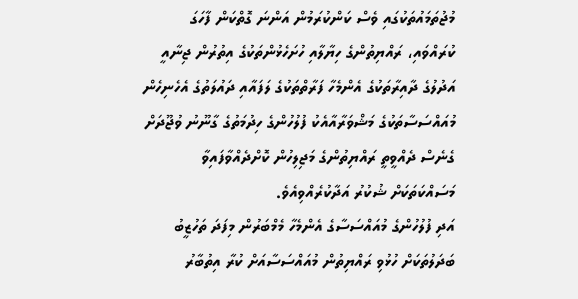މުޖުތަމައުތަކުގައި ވެސް ކަންކުރަމުން އަންނަ ގޮތްކަން ފާހަގަ ކުރައްވައި، ރައްޔިތުންގެ ހިޔާލާއި ހުށަހެޅުންތަކުގެ އިތުރުން ޖިނާއީ އަދުލުގެ ދާއިރާތަކުގެ އެންމެހާ ފަރާތްތަކުގެ ލަފައާއި ދައުލަތުގެ އެހެނިހެން މުއައްސަސާތަކުގެ މަޝްވަރާއާއެކު ފުލުހުންގެ ހިދުމަތުގެ ގާނޫނު ވުޖޫދަށް ގެނެސް ދެއްވީތީ ރައްޔިތުންގެ މަޖިލިހުން ކޮށްދެއްވާފައިވާ މަސައްކަތަކަށް ޝުކުރު އަދާކުރެއްވިއެވެ.
އަދި ފުލުހުންގެ މުއައްސަސާގެ އެންމެހާ މެމްބަރުން މިފަދަ ތަހުޒީބު ބަދަލުތަކަށް ހުޅުވި ރައްޔިތުން މުއައްސަސާއަށް ކުރާ އިތުބާރު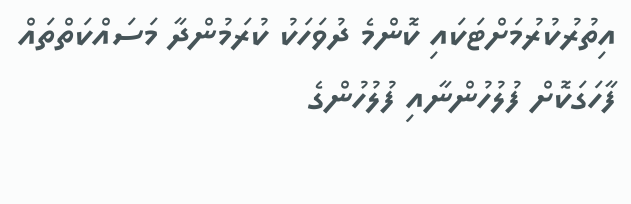އިތުރުކުރުމަށްޓަކައި ކޮންމެ ދުވަހަކު ކުރަމުންދާ މަސައްކަތްތައް ފާހަގަކޮށް ފުލުހުންނާއި ފުލުހުންގެ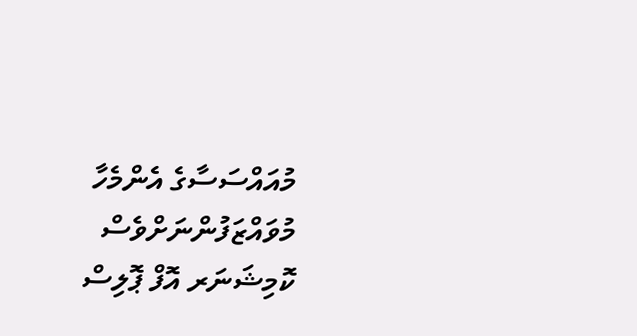މުއައްސަސާގެ އެންމެހާ މުވައްޒަފުންނަށްވެސް ކޮމިޝަނަރ އޮފް ޕޮލިސް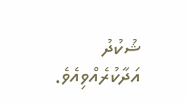ޝުކުދު އަދާކުރެއްވިއެވެ.